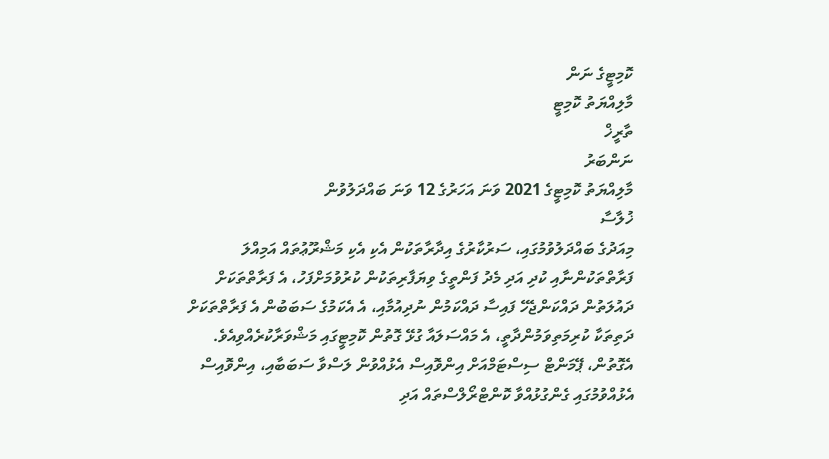ކޮމިޓީގެ ނަން
މާލިއްޔަތު ކޮމިޓީ
ތާރީޚް
ނަންބަރު
މާލިއްޔަތު ކޮމިޓީގެ 2021 ވަނަ އަހަރުގެ 12 ވަނަ ބައްދަލުވުން
ޚުލާސާ
މިއަދުގެ ބައްދަލުވުމުގައި، ސަރުކާރުގެ އިދާރާތަކުން އެކި އެކި މަޝްރޫޢުތައް އަމިއްލަ ފަރާތްތަކުންނާއި ކުދި އަދި މެދު ފަންތީގެ ވިޔަފާރިތަކުން ކުރުވުމަށްފަހު، އެ ފަރާތްތަކަށް ދައުލަތުން ދައްކަންޖެހޭ ފައިސާ ދައްކަމުން ނުދިއުމާއި، އެ އެކަމުގެ ސަބަބުން އެ ފަރާތްތަކަށް ދަތިތަކާ ކުރިމަތިވަމުންދާތީ، އެ މައްސަލައާ ގުޅޭ ގޮތުން ކޮމިޓީގައި މަޝްވަރާކުރެއްވިއެވެ. އެގޮތުން، ޕޭމަންޓް ސިސްޓަމްއަށް އިންވޮއިސް އެޅުއްވުން ލަސްވާ ސަބަބާއި، އިންވޮއިސް އެޅުއްވުމުގައި ގެންގުޅުއްވާ ކޮންޓްރޯލްސްތައް އަދި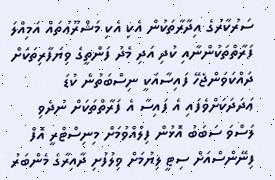ސަރުކާރުގެ އިދާރާތަކުން އެކި އެކި މަޝްރޫޢުތައް އަމިއްލަ ފަރާތްތަކުންނާއި ކުދި އަދި މެދު ފަންތީގެ ވިޔަފާރިތަކަށް ދައްކަވަންޖެހޭ ފައިސާއަކީ ނިސްބަތުން ކުޑަ ޢަދަދަކަށްވެފައި އެ ފައިސާ އެ ފަރާތްތަކަށް ނުދެވި ލަސްވަ ސަބަބު އޮޅުން ފިލުއްވުމަށް މިނިސްޓްރީ އޮފް ފިނޭންސްއަށް ސިޓީ ލިޔުމަށް ވިލުފުށި ދާއިރާގެ މެންބަރު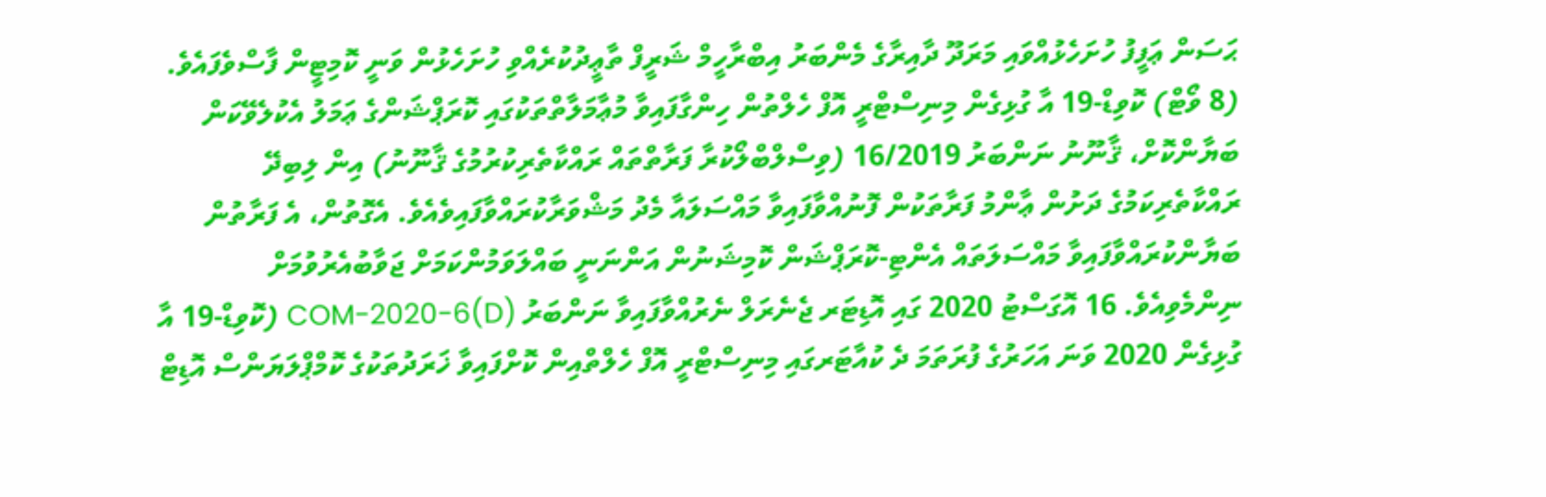ޙަސަން ޢަފީފު ހުށަހެޅުއްވައި މަރަދޫ ދާއިރާގެ މެންބަރު އިބްރާހީމް ޝަރީފް ތާޢީދުކުރެއްވި ހުށަހެޅުން ވަނީ ކޮމިޓީން ފާސްވެފައެވެ. (8 ވޯޓް) ކޮވިޑް-19 އާ ގުޅިގެން މިނިސްޓްރީ އޮފް ހެލްތުން ހިންގާފައިވާ މުޢާމަލާތްތަކުގައި ކޮރަޕްޝަންގެ ޢަމަލު އެކުލެވޭކަން ބަޔާންކޮށް، ޤާނޫނު ނަންބަރު 16/2019 (ވިސްލްބްލޯކުރާ ފަރާތްތައް ރައްކާތެރިކުރުމުގެ ޤާނޫނު) އިން ލިބިދޭ ރައްކާތެރިކަމުގެ ދަށުން ޢާންމު ފަރާތަކުން ފޮނުއްވާފައިވާ މައްސަލައާ މެދު މަޝްވަރާކުރައްވާފައިވެއެވެ. އެގޮތުން، އެ ފަރާތުން ބަޔާންކުރައްވާފައިވާ މައްސަލަތައް އެންޓި-ކޮރަޕްޝަން ކޮމިޝަނުން އަންނަނީ ބައްލަވަމުންކަމަށް ޖަވާބުއެރުވުމަށް ނިންމެވިއެވެ. 16 އޮގަސްޓު 2020 ގައި އޮޑިޓަރ ޖެނެރަލް ނެރުއްވާފައިވާ ނަންބަރު COM-2020-6(D) (ކޮވިޑް-19 އާ ގުޅިގެން 2020 ވަނަ އަހަރުގެ ފުރަތަމަ ދެ ކުއާޓަރގައި މިނިސްޓްރީ އޮފް ހެލްތްއިން ކޮށްފައިވާ ޚަރަދުތަކުގެ ކޮމްޕްލަޔަންސް އޮޑިޓް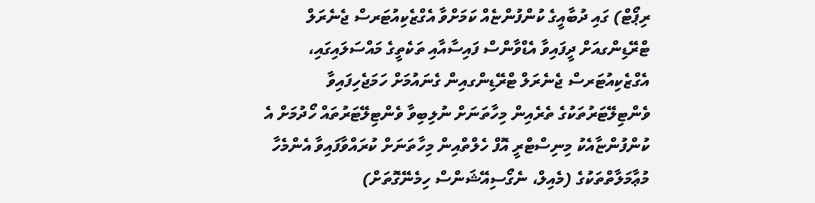ރިޕޯޓް) ގައި ދުބާއީގެ ކުންފުންޏެއް ކަމަށްވާ އެގްޒެކިއުޓަރސް ޖެނެރަލް ޓްރޭޑިންގއަށް ދީފައިވާ އެޑްވާންސް ފައިސާއާއި ތަކެތީގެ މައްސަލައިގައި، އެގްޒެކިއުޓަރސް ޖެނެރަލް ޓްރޭޑިންގއިން ގެނައުމަށް ހަމަޖެހިފައިވާ ވެންޓިލޭޓަރުތަކުގެ ތެރެއިން މިހާތަނަށް ނުލިބިވާ ވެންޓިލޭޓަރުތައް ހޯދުމަށް އެ ކުންފުންޏާއެކު މިނިސްޓްރީ އޮފް ހެލްތްއިން މިހާތަނަށް ކުރައްވާފައިވާ އެންމެހާ މުޢާމަލާތްތަކުގެ (މެއިލް، ނެގޯސިއޭޝަންސް ހިމެނޭގޮތަށް)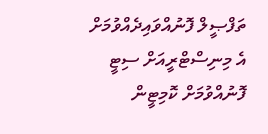ތަފްޞީލް ފޮނުއްވައިދެއްވުމަށް އެ މިނިސްޓްރީއަށް ސިޓީ ފޮނުއްވުމަށް ކޮމިޓީން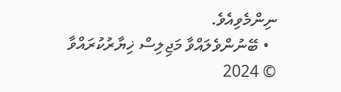ނިންމެވިއެވެ.
  • ބޭނުންވެލައްވާ މަޖިލިސް ޚިޔާރުކުރައްވާ
© 2024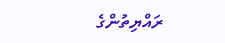ރައްޔިތުންގެ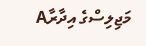މަޖިލިސްގެ އިދާރާA